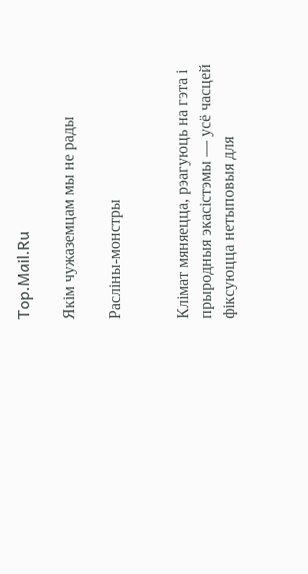Top.Mail.Ru

Якім чужаземцам мы не рады

Расліны-монстры


Клімат мяняецца, рэагуюць на гэта і прыродныя экасістэмы — усё часцей фіксуюцца нетыповыя для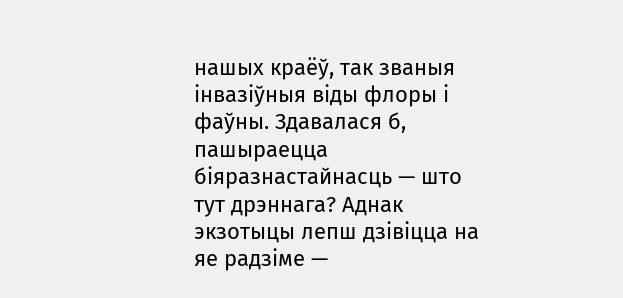нашых краёў, так званыя інвазіўныя віды флоры і фаўны. Здавалася б, пашыраецца біяразнастайнасць — што тут дрэннага? Аднак экзотыцы лепш дзівіцца на яе радзіме —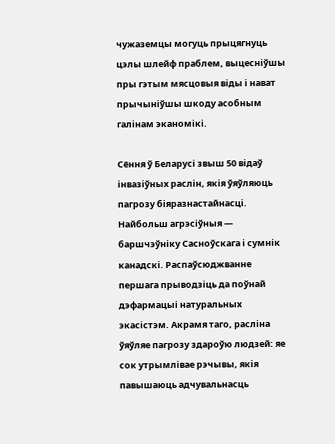чужаземцы могуць прыцягнуць цэлы шлейф праблем, выцесніўшы пры гэтым мясцовыя віды і нават прычыніўшы шкоду асобным галінам эканомікі.

Сёння ў Беларусі звыш 50 відаў інвазіўных раслін, якія ўяўляюць пагрозу біяразнастайнасці. Найбольш агрэсіўныя — баршчэўніку Сасноўскага і сумнік канадскі. Распаўсюджванне першага прыводзіць да поўнай дэфармацыі натуральных экасістэм. Акрамя таго, расліна ўяўляе пагрозу здароўю людзей: яе сок утрымлівае рэчывы, якія павышаюць адчувальнасць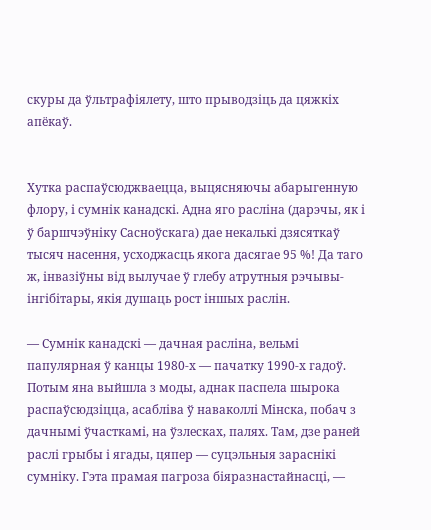скуры да ўльтрафіялету, што прыводзіць да цяжкіх апёкаў.


Хутка распаўсюджваецца, выцясняючы абарыгенную флору, і сумнік канадскі. Адна яго расліна (дарэчы, як і ў баршчэўніку Сасноўскага) дае некалькі дзясяткаў тысяч насення, усходжасць якога дасягае 95 %! Да таго ж, інвазіўны від вылучае ў глебу атрутныя рэчывы-інгібітары, якія душаць рост іншых раслін.

— Сумнік канадскі — дачная расліна, вельмі папулярная ў канцы 1980-х — пачатку 1990-х гадоў. Потым яна выйшла з моды, аднак паспела шырока распаўсюдзіцца, асабліва ў наваколлі Мінска, побач з дачнымі ўчасткамі, на ўзлесках, палях. Там, дзе раней раслі грыбы і ягады, цяпер — суцэльныя зараснікі сумніку. Гэта прамая пагроза біяразнастайнасці, —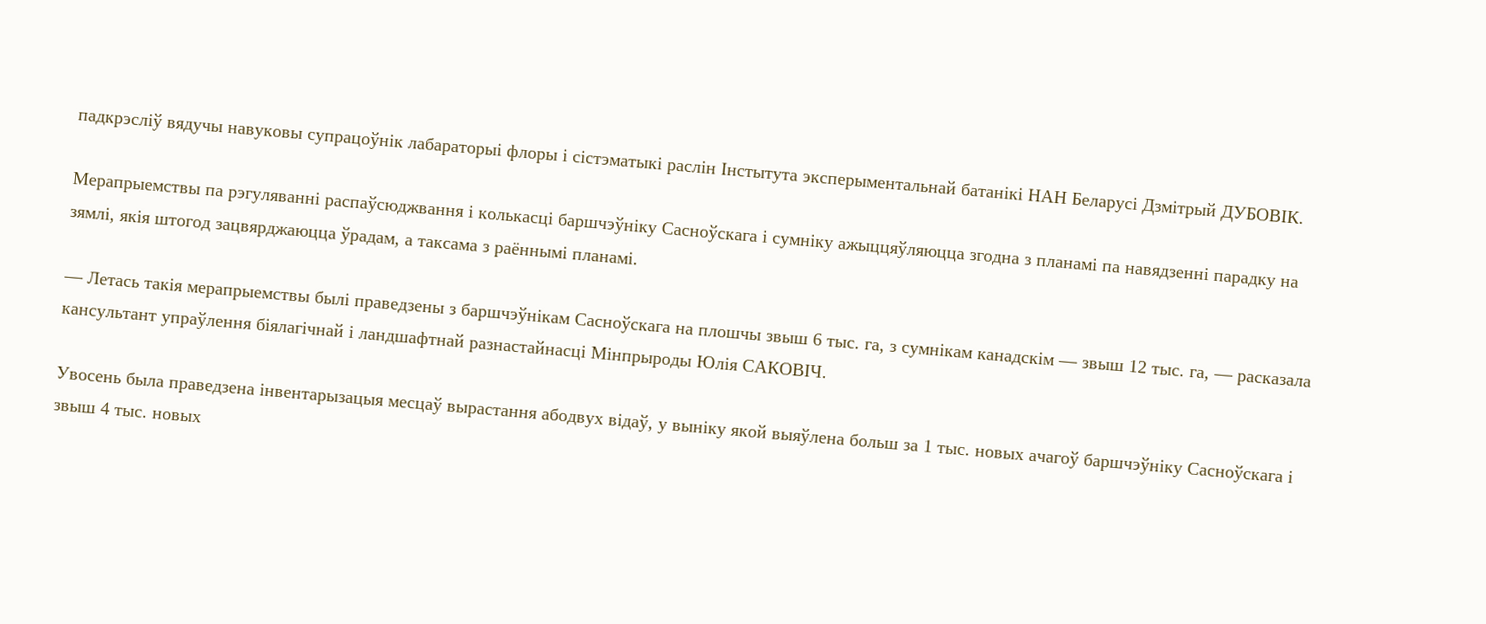падкрэсліў вядучы навуковы супрацоўнік лабараторыі флоры і сістэматыкі раслін Інстытута эксперыментальнай батанікі НАН Беларусі Дзмітрый ДУБОВІК.

Мерапрыемствы па рэгуляванні распаўсюджвання і колькасці баршчэўніку Сасноўскага і сумніку ажыццяўляюцца згодна з планамі па навядзенні парадку на зямлі, якія штогод зацвярджаюцца ўрадам, а таксама з раённымі планамі.

— Летась такія мерапрыемствы былі праведзены з баршчэўнікам Сасноўскага на плошчы звыш 6 тыс. га, з сумнікам канадскім — звыш 12 тыс. га, — расказала кансультант упраўлення біялагічнай і ландшафтнай разнастайнасці Мінпрыроды Юлія САКОВІЧ.

Увосень была праведзена інвентарызацыя месцаў вырастання абодвух відаў, у выніку якой выяўлена больш за 1 тыс. новых ачагоў баршчэўніку Сасноўскага і звыш 4 тыс. новых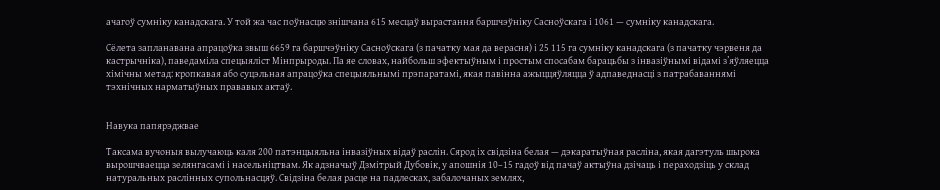ачагоў сумніку канадскага. У той жа час поўнасцю знішчана 615 месцаў вырастання баршчэўніку Сасноўскага і 1061 — сумніку канадскага.

Сёлета запланавана апрацоўка звыш 6659 га баршчэўніку Сасноўскага (з пачатку мая да верасня) і 25 115 га сумніку канадскага (з пачатку чэрвеня да кастрычніка), паведаміла спецыяліст Мінпрыроды. Па яе словах, найбольш эфектыўным і простым спосабам барацьбы з інвазіўнымі відамі з’яўляецца хімічны метад: кропкавая або суцэльная апрацоўка спецыяльнымі прэпаратамі, якая павінна ажыццяўляцца ў адпаведнасці з патрабаваннямі тэхнічных нарматыўных прававых актаў.


Навука папярэджвае

Таксама вучоныя вылучаюць каля 200 патэнцыяльна інвазіўных відаў раслін. Сярод іх свідзіна белая — дэкаратыўная расліна, якая дагэтуль шырока вырошчваецца зелянгасамі і насельніцтвам. Як адзначыў Дзмітрый Дубовік, у апошнія 10–15 гадоў від пачаў актыўна дзічаць і пераходзіць у склад натуральных раслінных супольнасцяў. Свідзіна белая расце на падлесках, забалочаных землях,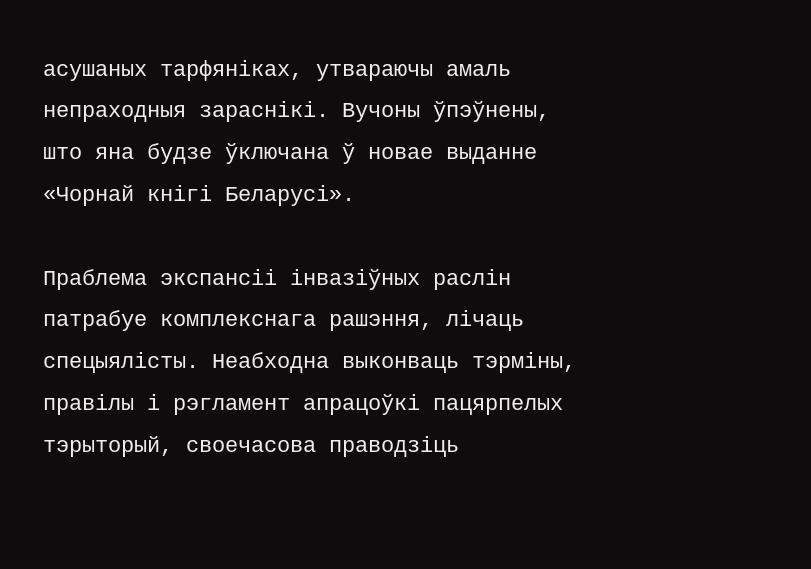асушаных тарфяніках, утвараючы амаль непраходныя зараснікі. Вучоны ўпэўнены, што яна будзе ўключана ў новае выданне «Чорнай кнігі Беларусі».

Праблема экспансіі інвазіўных раслін патрабуе комплекснага рашэння, лічаць спецыялісты. Неабходна выконваць тэрміны, правілы і рэгламент апрацоўкі пацярпелых тэрыторый, своечасова праводзіць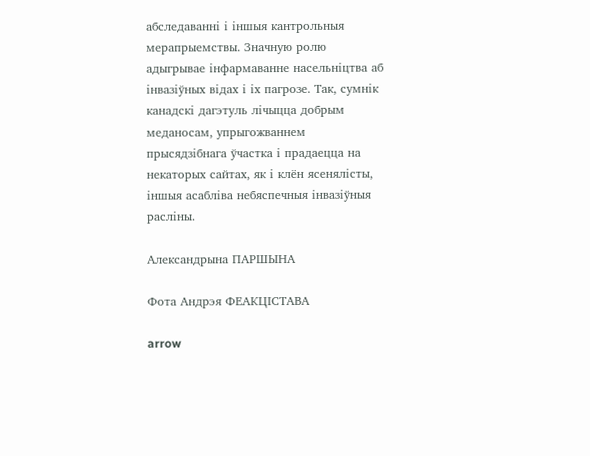абследаванні і іншыя кантрольныя мерапрыемствы. Значную ролю адыгрывае інфармаванне насельніцтва аб інвазіўных відах і іх пагрозе. Так, сумнік канадскі дагэтуль лічыцца добрым меданосам, упрыгожваннем прысядзібнага ўчастка і прадаецца на некаторых сайтах, як і клён ясенялісты, іншыя асабліва небяспечныя інвазіўныя расліны.

Александрына ПАРШЫНА

Фота Андрэя ФЕАКЦІСТАВА

arrow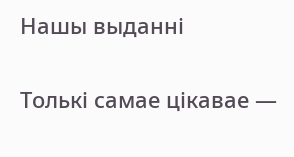Нашы выданні

Толькі самае цікавае —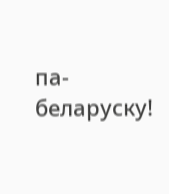па-беларуску!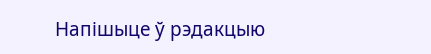Напішыце ў рэдакцыю